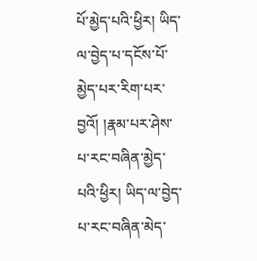པོ་མྱེད་པའི་ཕྱིར། ཡིད་ལ་བྱེད་པ་དངོས་པོ་མྱེད་པར་རིག་པར་བྱའོ། །རྣམ་པར་ཤེས་པ་རང་བཞིན་མྱེད་པའི་ཕྱིར། ཡིད་ལ་བྱེད་པ་རང་བཞིན་མེད་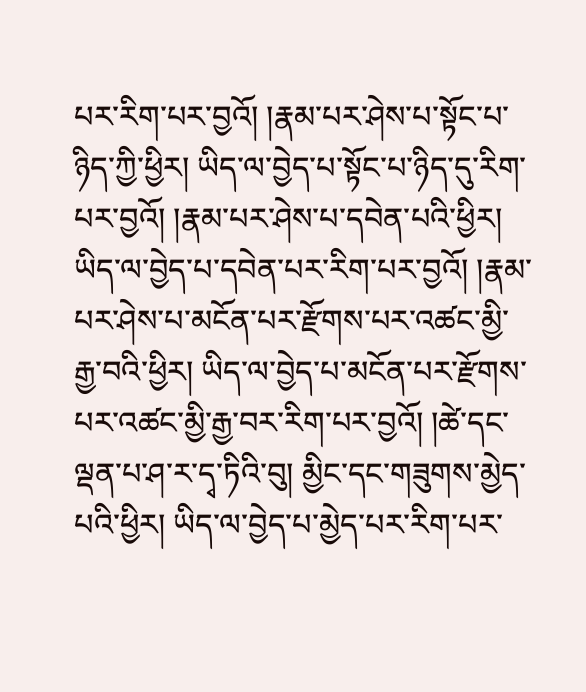པར་རིག་པར་བྱའོ། །རྣམ་པར་ཤེས་པ་སྟོང་པ་ཉིད་ཀྱི་ཕྱིར། ཡིད་ལ་བྱེད་པ་སྟོང་པ་ཉིད་དུ་རིག་པར་བྱའོ། །རྣམ་པར་ཤེས་པ་དབེན་པའི་ཕྱིར། ཡིད་ལ་བྱེད་པ་དབེན་པར་རིག་པར་བྱའོ། །རྣམ་པར་ཤེས་པ་མངོན་པར་རྫོགས་པར་འཚང་མྱི་རྒྱ་བའི་ཕྱིར། ཡིད་ལ་བྱེད་པ་མངོན་པར་རྫོགས་པར་འཚང་མྱི་རྒྱ་བར་རིག་པར་བྱའོ། །ཚེ་དང་ལྡན་པ་ཤ་ར་དྭ་ཏིའི་བུ། མྱིང་དང་གཟུགས་མྱེད་པའི་ཕྱིར། ཡིད་ལ་བྱེད་པ་མྱེད་པར་རིག་པར་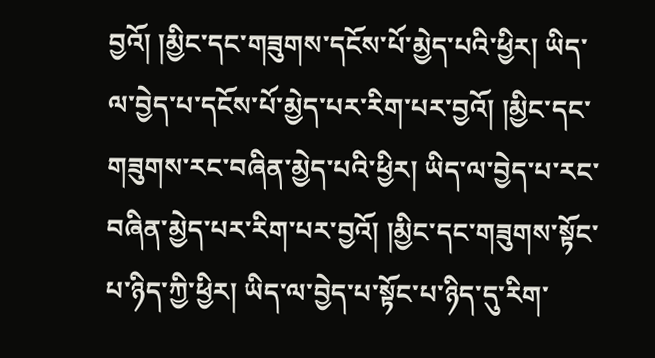བྱའོ། །མྱིང་དང་གཟུགས་དངོས་པོ་མྱེད་པའི་ཕྱིར། ཡིད་ལ་བྱེད་པ་དངོས་པོ་མྱེད་པར་རིག་པར་བྱའོ། །མྱིང་དང་གཟུགས་རང་བཞིན་མྱེད་པའི་ཕྱིར། ཡིད་ལ་བྱེད་པ་རང་བཞིན་མྱེད་པར་རིག་པར་བྱའོ། །མྱིང་དང་གཟུགས་སྟོང་པ་ཉིད་ཀྱི་ཕྱིར། ཡིད་ལ་བྱེད་པ་སྟོང་པ་ཉིད་དུ་རིག་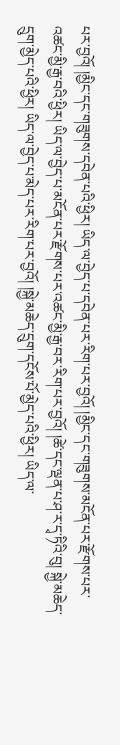པར་བྱའོ། །མྱིང་དང་གཟུགས་དབེན་པའི་ཕྱིར། ཡིད་ལ་བྱེད་པ་དབེན་པར་རིག་པར་བྱའོ། །མྱིང་དང་གཟུགས་མངོན་པར་རྫོགས་པར་འཚང་མྱི་རྒྱ་བའི་ཕྱིར། ཡིད་ལ་བྱེད་པ་མངོན་པར་རྫོགས་པར་འཚང་མྱི་རྒྱ་བར་རིག་པར་བྱའོ། །ཚེ་དང་ལྡན་པ་ཤ་ར་དྭ་ཏིའི་བུ། སྐྱེ་མཆེད་དྲུག་མྱེད་པའི་ཕྱིར། ཡིད་ལ་བྱེད་པ་མེད་པར་རིག་པར་བྱའོ། །སྐྱེ་མཆེད་དྲུག་དངོས་པོ་མྱེད་པའི་ཕྱིར། ཡིད་ལ་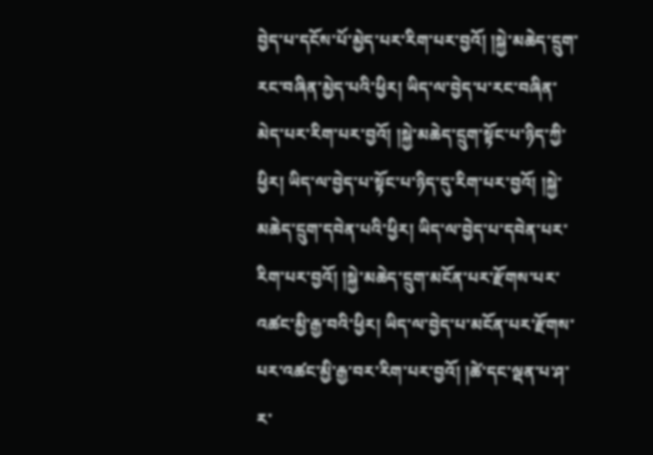བྱེད་པ་དངོས་པོ་མྱེད་པར་རིག་པར་བྱའོ། །སྐྱེ་མཆེད་དྲུག་རང་བཞིན་མྱེད་པའི་ཕྱིར། ཡིད་ལ་བྱེད་པ་རང་བཞིན་མེད་པར་རིག་པར་བྱའོ། །སྐྱེ་མཆེད་དྲུག་སྟོང་པ་ཉིད་ཀྱི་ཕྱིར། ཡིད་ལ་བྱེད་པ་སྟོང་པ་ཉིད་དུ་རིག་པར་བྱའོ། །སྐྱེ་མཆེད་དྲུག་དབེན་པའི་ཕྱིར། ཡིད་ལ་བྱེད་པ་དབེན་པར་རིག་པར་བྱའོ། །སྐྱེ་མཆེད་དྲུག་མངོན་པར་རྫོགས་པར་འཚང་མྱི་རྒྱ་བའི་ཕྱིར། ཡིད་ལ་བྱེད་པ་མངོན་པར་རྫོགས་པར་འཚང་མྱི་རྒྱ་བར་རིག་པར་བྱའོ། །ཚེ་དང་ལྡན་པ་ཤ་ར་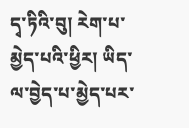དྭ་ཏིའི་བུ། རེག་པ་མྱེད་པའི་ཕྱིར། ཡིད་ལ་བྱེད་པ་མྱེད་པར་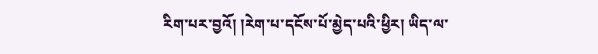རིག་པར་བྱའོ། །རེག་པ་དངོས་པོ་མྱེད་པའི་ཕྱིར། ཡིད་ལ་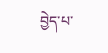བྱེད་པ་